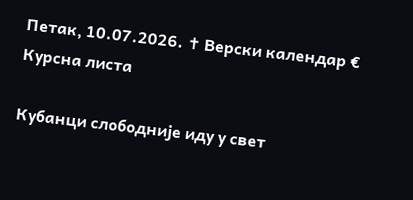Петак, 10.07.2026. ✝ Верски календар € Курсна листа

Кубанци слободније иду у свет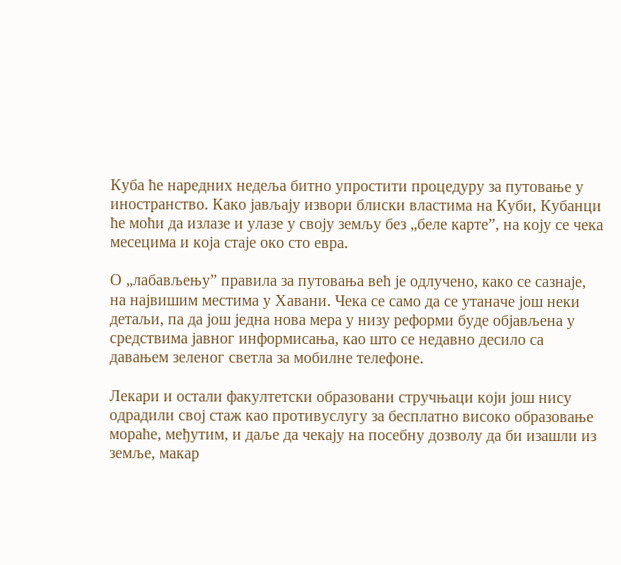Куба ће наредних недеља битно упростити процедуру за путовање у иностранство. Како јављају извори блиски властима на Куби, Кубанци ће моћи да излазе и улазе у своју земљу без „беле карте”, на коју се чека месецима и која стаје око сто евра.

О „лабављењу” правила за путовања већ је одлучено, како се сазнаје, на највишим местима у Хавани. Чека се само да се утаначе још неки детаљи, па да још једна нова мера у низу реформи буде објављена у средствима јавног информисања, као што се недавно десило са давањем зеленог светла за мобилне телефоне.

Лекари и остали факултетски образовани стручњаци који још нису одрадили свој стаж као противуслугу за бесплатно високо образовање мораће, међутим, и даље да чекају на посебну дозволу да би изашли из земље, макар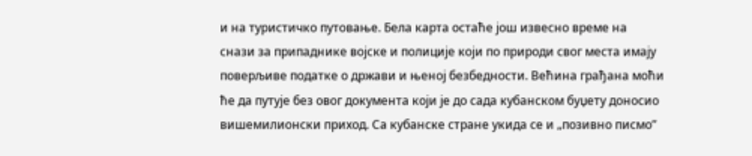и на туристичко путовање. Бела карта остаће још извесно време на снази за припаднике војске и полиције који по природи свог места имају поверљиве податке о држави и њеној безбедности. Већина грађана моћи ће да путује без овог документа који је до сада кубанском буџету доносио вишемилионски приход. Са кубанске стране укида се и „позивно писмо”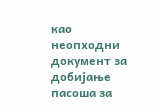као неопходни документ за добијање пасоша за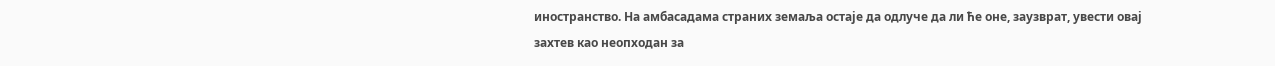иностранство. На амбасадама страних земаља остаје да одлуче да ли ће оне, заузврат, увести овај захтев као неопходан за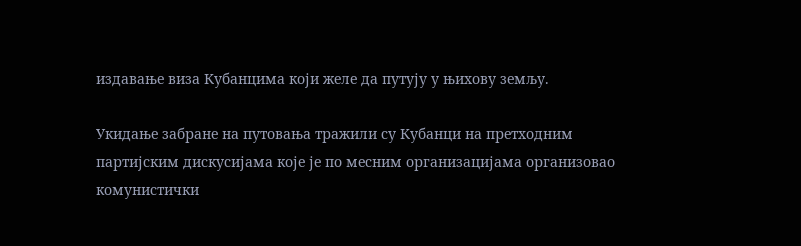издавање виза Кубанцима који желе да путују у њихову земљу.

Укидање забране на путовања тражили су Кубанци на претходним партијским дискусијама које је по месним организацијама организовао комунистички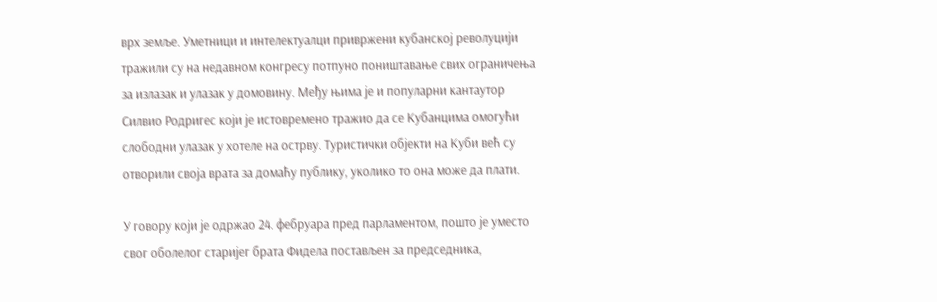врх земље. Уметници и интелектуалци привржени кубанској револуцији тражили су на недавном конгресу потпуно поништавање свих ограничења за излазак и улазак у домовину. Међу њима је и популарни кантаутор Силвио Родригес који је истовремено тражио да се Кубанцима омогући слободни улазак у хотеле на острву. Туристички објекти на Куби већ су отворили своја врата за домаћу публику, уколико то она може да плати.

У говору који је одржао 24. фебруара пред парламентом, пошто је уместо свог оболелог старијег брата Фидела постављен за председника,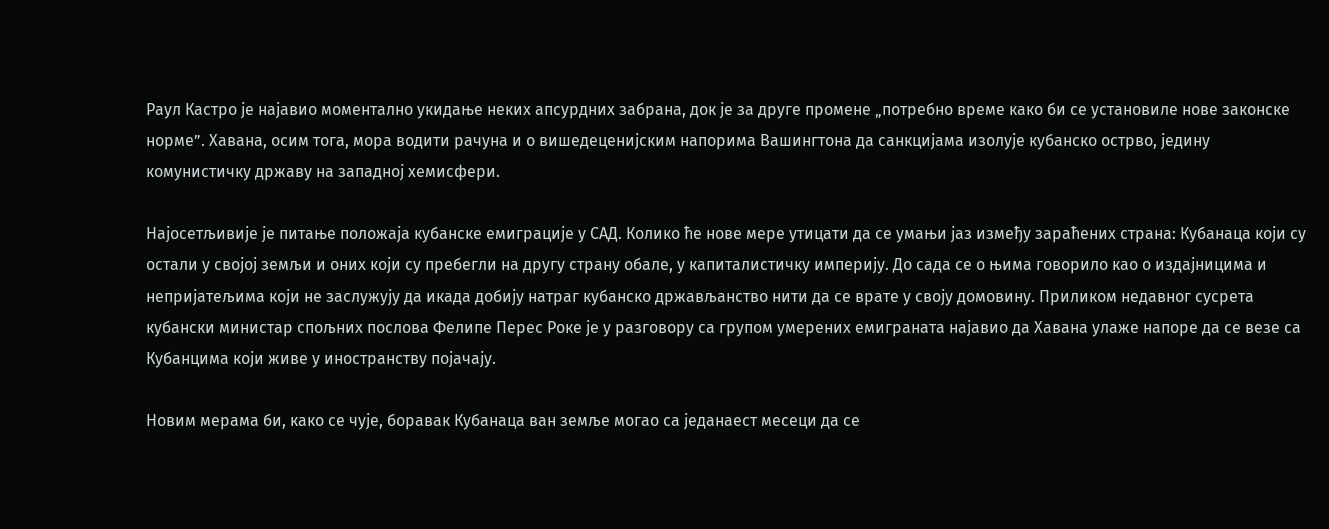Раул Кастро је најавио моментално укидање неких апсурдних забрана, док је за друге промене „потребно време како би се установиле нове законске норме”. Хавана, осим тога, мора водити рачуна и о вишедеценијским напорима Вашингтона да санкцијама изолује кубанско острво, једину комунистичку државу на западној хемисфери.

Најосетљивије је питање положаја кубанске емиграције у САД. Колико ће нове мере утицати да се умањи јаз између зараћених страна: Кубанаца који су остали у својој земљи и оних који су пребегли на другу страну обале, у капиталистичку империју. До сада се о њима говорило као о издајницима и непријатељима који не заслужују да икада добију натраг кубанско држављанство нити да се врате у своју домовину. Приликом недавног сусрета кубански министар спољних послова Фелипе Перес Роке је у разговору са групом умерених емиграната најавио да Хавана улаже напоре да се везе са Кубанцима који живе у иностранству појачају.

Новим мерама би, како се чује, боравак Кубанаца ван земље могао са једанаест месеци да се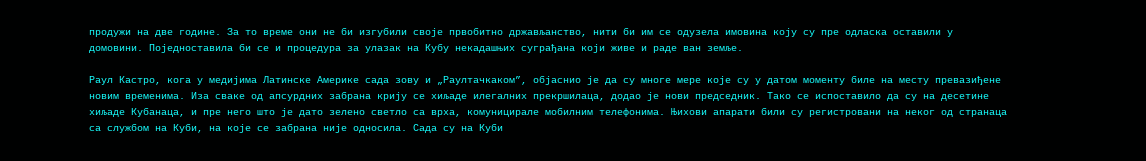продужи на две године. За то време они не би изгубили своје првобитно држављанство, нити би им се одузела имовина коју су пре одласка оставили у домовини. Поједноставила би се и процедура за улазак на Кубу некадашњих суграђана који живе и раде ван земље.

Раул Кастро, кога у медијима Латинске Америке сада зову и „Раултачкаком”, објаснио је да су многе мере које су у датом моменту биле на месту превазиђене новим временима. Иза сваке од апсурдних забрана крију се хиљаде илегалних прекршилаца, додао је нови председник. Тако се испоставило да су на десетине хиљаде Кубанаца, и пре него што је дато зелено светло са врха, комуницирале мобилним телефонима. Њихови апарати били су регистровани на неког од странаца са службом на Куби, на које се забрана није односила. Сада су на Куби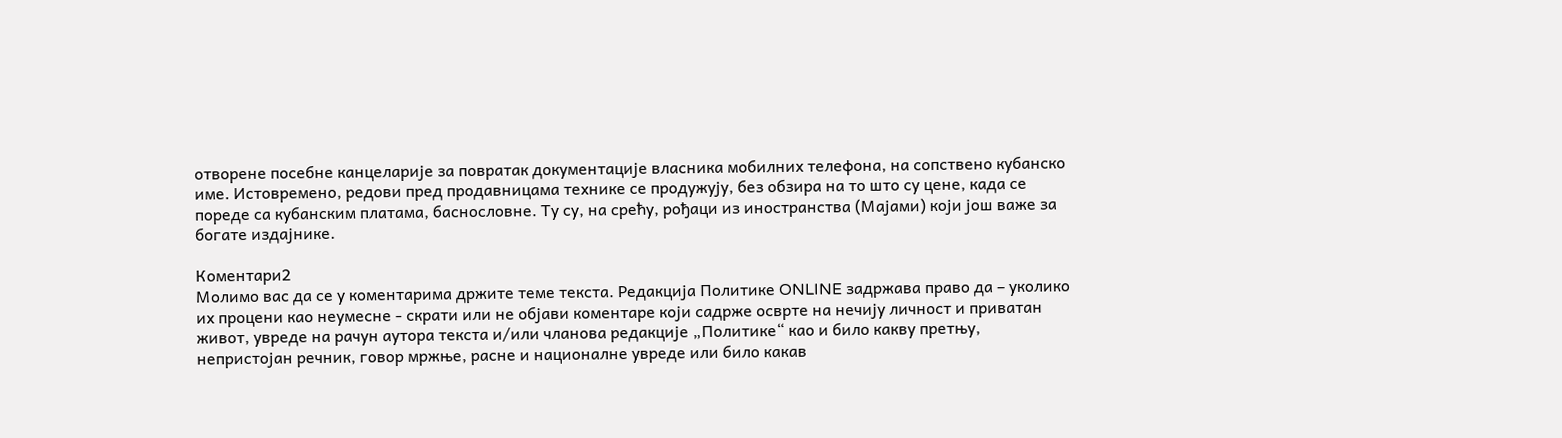отворене посебне канцеларије за повратак документације власника мобилних телефона, на сопствено кубанско име. Истовремено, редови пред продавницама технике се продужују, без обзира на то што су цене, када се пореде са кубанским платама, баснословне. Ту су, на срећу, рођаци из иностранства (Мајами) који још важе за богате издајнике.

Коментари2
Молимо вас да се у коментарима држите теме текста. Редакција Политике ONLINE задржава право да – уколико их процени као неумесне - скрати или не објави коментаре који садрже осврте на нечију личност и приватан живот, увреде на рачун аутора текста и/или чланова редакције „Политике“ као и било какву претњу, непристојан речник, говор мржње, расне и националне увреде или било какав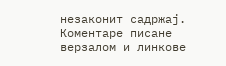незаконит садржај. Коментаре писане верзалом и линкове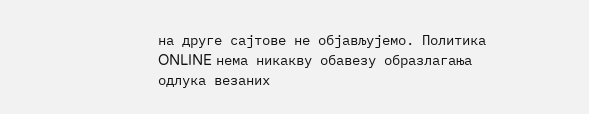на друге сајтове не објављујемо. Политика ONLINE нема никакву обавезу образлагања одлука везаних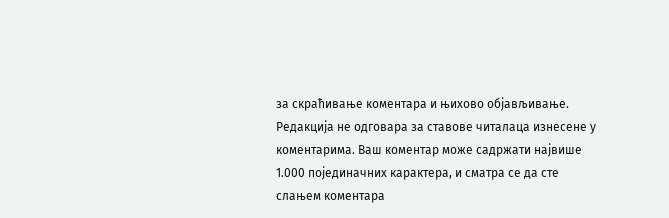за скраћивање коментара и њихово објављивање. Редакција не одговара за ставове читалаца изнесене у коментарима. Ваш коментар може садржати највише 1.000 појединачних карактера, и сматра се да сте слањем коментара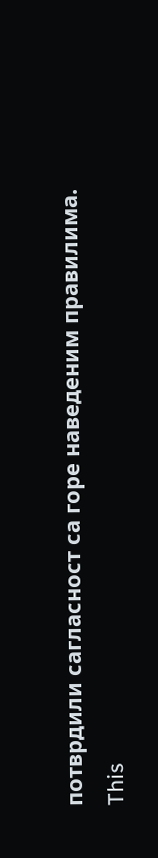потврдили сагласност са горе наведеним правилима.
This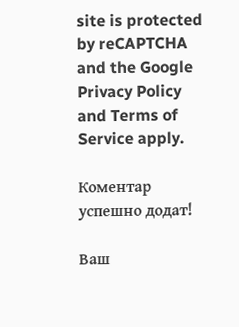site is protected by reCAPTCHA and the Google Privacy Policy and Terms of Service apply.

Комeнтар успeшно додат!

Ваш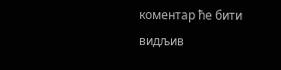комeнтар ћe бити видљив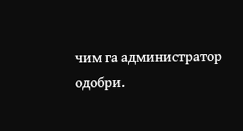чим га администратор одобри.